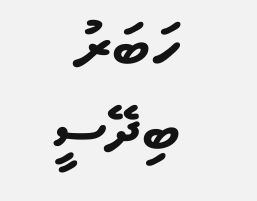ހަބަރު
ބިދޭސީ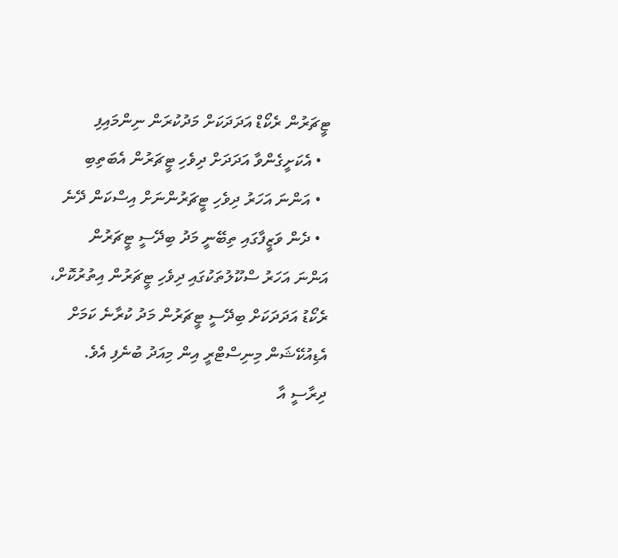ޓީޗަރުން ރެކޯޑް އަދަދަކަށް މަދުކުރަން ނިންމައިފި
  • އެކަށީގެންވާ އަދަދަށް ދިވެހި ޓީޗަރުން އެބަތިބި
  • އަންނަ އަހަރު ދިވެހި ޓީޗަރުންނަށް އިސްކަން ދޭނެ
  • ދެން ވަޒީފާގައި ތިބޭނީ މަދު ބިދޭސީ ޓީޗަރުން
އަންނަ އަހަރު ސްކޫލުތަކުގައި ދިވެހި ޓީޗަރުން އިތުރުކޮށް، ރެކޯޑު އަދަދަކަށް ބިދޭސީ ޓީޗަރުން މަދު ކުރާނެ ކަމަށް އެޑިއުކޭޝަން މިނިސްޓްރީ އިން މިއަދު ބުނެފި އެވެ.
ދިރާސީ އާ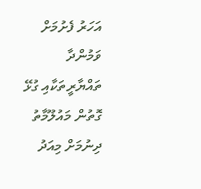އަހަރު ފެށުމަށް ވަމުންދާ ތައްޔާރީތަކާއި ގުޅޭ ގޮތުން މައުލޫމާތު ދިނުމަށް މިއަދު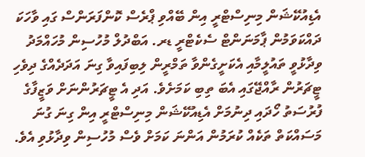އެޑިއުކޭޝަން މިނިސްޓްރީ އިން ބޭއްވި ޕްރެސް ކޮންފަރަންސް ގައި ވާހަކަ ދައްކަވަމުން ޕާމަނަންޓް ސެކެޓްރީ ޑރ. އަބްދުލް މުހުސިން މުހައްމަދު ވިދާޅުވީ ތައުލީމާއި އެކަށީގެންވާ ތަމްރީން ލިބިފައިވާ ގިނަ އަދަދެއްގެ ދިވެހި ޓީޗަރުން ރާއްޖޭގައި އެބަ ތިބި ކަމަށެވެ. އަދި އެ ޓީޗަރުންނަށް ވަޒީފާގެ ފުރުސަތު ހޯދައި ދިނުމަށް އެޑިއުކޭޝަން މިނިސްޓްރީ އިން ގިނަ ގުނަ މަސައްކަތް ތަކެއް ކުރަމުން އަންނަ ކަމަށް ވެސް މުހުސިން ވިދާޅުވި އެވެ.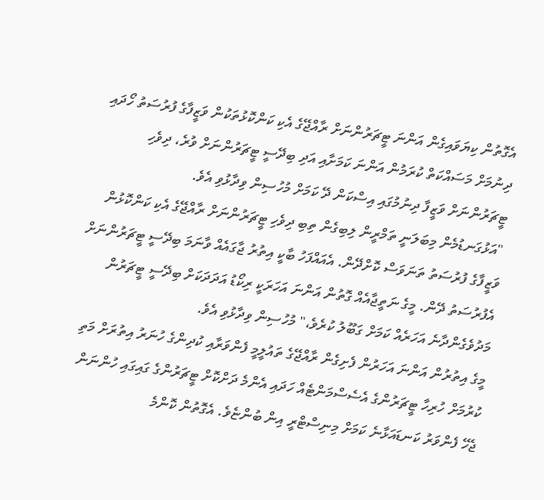އެގޮތުން ކިޔަވައިގެން އަންނަ ޓީޗަރުންނަށް ރާއްޖޭގެ އެކި ކަންކޮޅުތަކުން ވަޒީފާގެ ފުރުސަތު ހޯދައި ދިނުމަށް މަސައްކަތް ކުރަމުން އަންނަ ކަމަށާއި އަދި ބިދޭސީ ޓީޗަރުންނަށް ވުރެ، ދިވެހި ޓީޗަރުންނަށް ވަޒީފާ ދިނުމުގައި އިސްކަން ދޭ ކަމަށް މުހުސިން ވިދާޅުވި އެވެ.
"އަޅުގަނޑުމެން މިބަލަނީ ތަމްރީން ލިބިގެން ތިބި ދިވެހި ޓީޗަރުންނަށް ރާއްޖޭގެ އެކި ކަންކޮޅުން ވަޒީފާގެ ފުރުސަތު ތަނަވަސް ކޮށްދޭން. އެއައްފަހު ބާކީ އިތުރު ޖާގައެއް ވާނަމަ ބިދޭސީ ޓީޗަރުންނަށް އެފުރުސަތު ދޭން. މީގެ ނަތީޖާއެއް ގޮތުން އަންނަ އަހަރަކީ ރިކޯޑު އަދަދަކަށް ބިދޭސީ ޓީޗަރުން މަދުވެގެންދާނެ އަހަރެއް ކަމަށް ގަބޫލު ކުރެވެ،" މުހުސިން ވިދާޅުވި އެވެ.
މީގެ އިތުރުން އަންނަ އަހަރުން ފެށިގެން ރާއްޖޭގެ ތައުލީމީ ފެންވަރާއި ކުދިންގެ ހުނަރު އިތުރަށް މަތި ކުރުމަށް ހުރިހާ ޓީޗަރުންގެ އެސެސްމަންޓެއް ހަދައި އެންމެ ދަށްކޮށް ޓީޗަރުންގެ ގައިގައި ހުންނަން ޖެހޭ ފެންވަރު ކަނޑައަޅާނެ ކަމަށް މިނިސްޓްރީ އިން ބުންޏެވެ. އެގޮތުން ކޮންމެ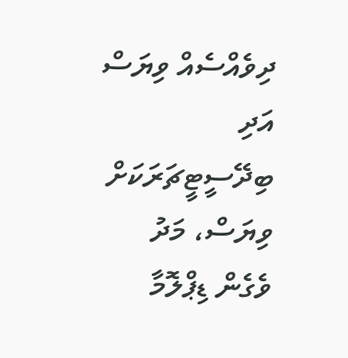ދިވެއްސެއް ވިޔަސް އަދި ބިދޭސީޓީޗަރަކަށް ވިޔަސް، މަދު ވެގެން ޑިޕްލޮމާ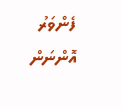ފެންވަރު އޮންނަން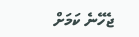ޖެހޭނެ ކަމަށް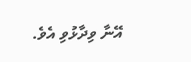އޭނާ ވިދާޅުވި އެވެ.